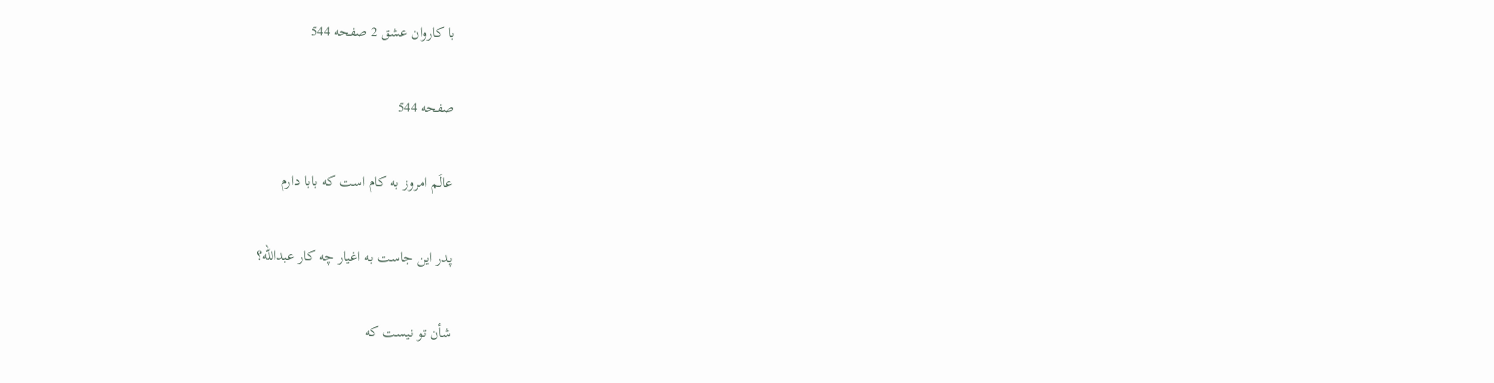با کاروان عشق 2 صفحه 544

صفحه 544

عالَم امروز به كام است كه بابا دارم

پدر اين جاست به اغيار چه كار عبداللّه؟

شأن تو نيست كه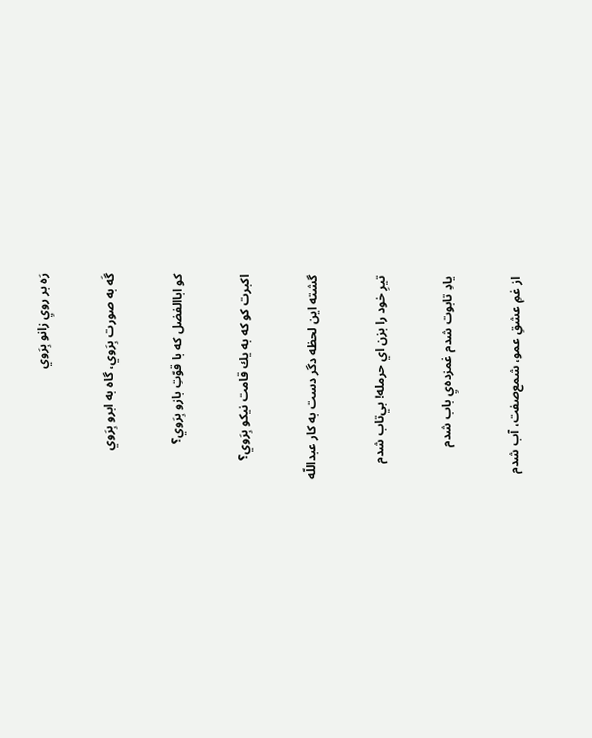رَه بر روي‌ِ زانو بِرَوي

گَه به صورت بِرَوي، گاه به ابرو بِرَوي

كو اباالفضل كه با قوّت‌ِ بازو بِرَوي؟

اكبرت كو كه به يك قامت نيكو بِرَوي؟

گشته اين لحظه دگر دست به كار عبداللّه

تيرِ خود را بزن اي حرمله! بي‌تاب شدم

يادِ تابوت شدم غمزده‌يِ باب شدم

از غم‌ِ عشقِ عمو، شمع‌صفت، آب شدم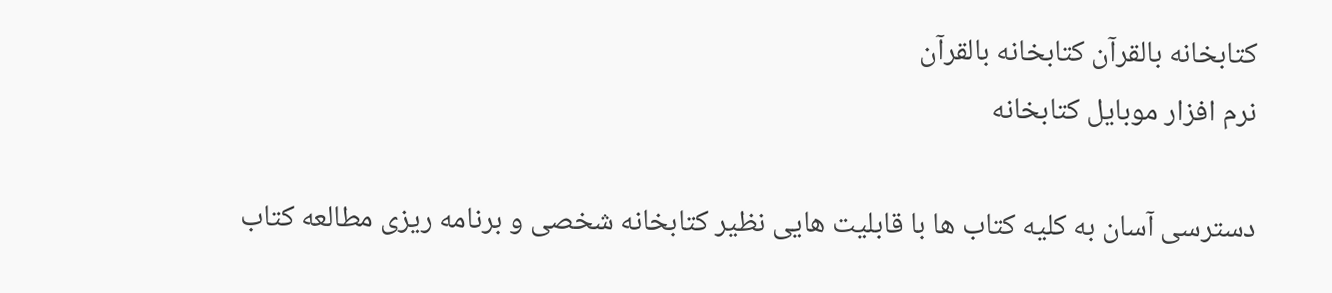کتابخانه بالقرآن کتابخانه بالقرآن
نرم افزار موبایل کتابخانه

دسترسی آسان به کلیه کتاب ها با قابلیت هایی نظیر کتابخانه شخصی و برنامه ریزی مطالعه کتاب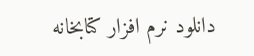دانلود نرم افزار کتابخانه